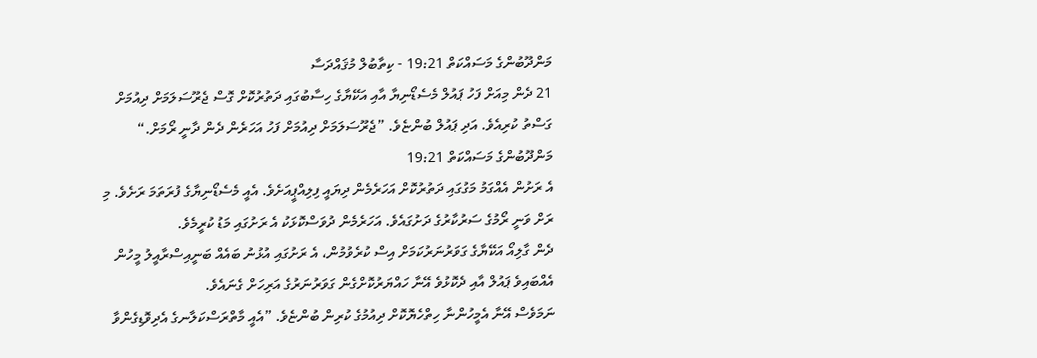މަންދޫބުންގެ މަސައްކަތް 19:21 - ކިތާބުލް މުޤައްދަސާ
21 ދެން މިއަށް ފަހު ޕައުލް މެސެޑޯނިޔާ އާއި އަކޭޔާގެ ހިސާބުގައި ދަތުރުކޮށް ގޮސް ޖެރޫސަލަމަށް ދިއުމަށް ގަސްތު ކުރިއެވެ. އަދި ޕައުލް ބުންޏެވެ. ”ޖެރޫސަލަމަށް ދިއުމަށް ފަހު އަހަރެން ދެން ދާނީ ރޯމަށް.“
މަންދޫބުންގެ މަސައްކަތް 19:21
އެ ރަށުން އެއްގަމު މަގުގައި ދަތުރުކޮށް އަހަރެމެން ދިޔައީ ފިލިއްޕީއަށެވެ. އެއީ މެސެޑޯނިޔާގެ ފުރަތަމަ ރަށެވެ. މި ރަށް ވަނީ ރޯމުގެ ސަރުކާރުގެ ދަށުގައެވެ. އަހަރެމެން ދުވަސްކޮޅަކު އެ ރަށުގައި މަޑު ކުރީމެވެ.
ދެން ގާލިއޯ އަކޭޔާގެ ގަވަރުނަރުކަމަށް އިސް ކުރެވުމުން، އެ ރަށުގައި އުޅުނު ބައެއް ބަނީއިސްރާއީލު މީހުން އެއްބައިވެ ޕައުލް އާއި ދެކޮޅުވެ އޭނާ ހައްޔަރުކޮށްގެން ގަވަރުނަރުގެ އަރިހަށް ގެނައެވެ.
ނަމަވެސް އޭނާ އެމީހުންނާ ހިތްހެޔޮކޮށް ދިއުމުގެ ކުރިން ބުންޏެވެ. ”އެއީ މާތްރަސްކަލާނގެ އެދިވޮޑިގެންވާ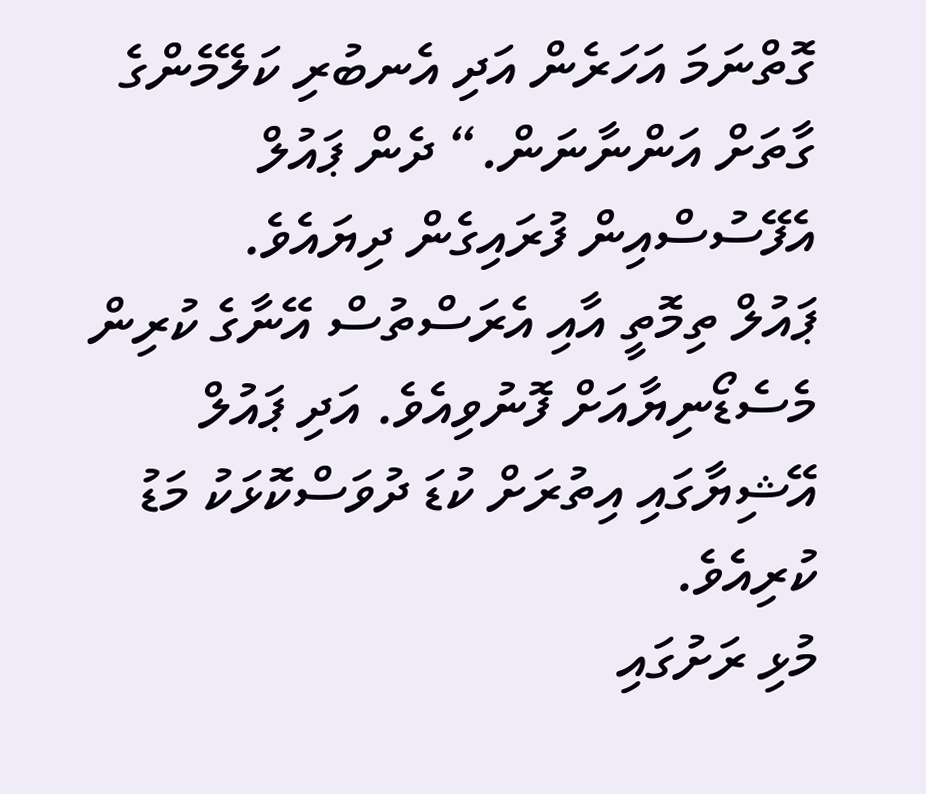ގޮތްނަމަ އަހަރެން އަދި އެނބުރި ކަލޭމެންގެ ގާތަށް އަންނާނަން.“ ދެން ޕައުލް އެފޭސުސްއިން ފުރައިގެން ދިޔައެވެ.
ޕައުލް ތިމޮތީ އާއި އެރަސްތުސް އޭނާގެ ކުރިން މެސެޑޯނިޔާއަށް ފޮނުވިއެވެ. އަދި ޕައުލް އޭޝިޔާގައި އިތުރަށް ކުޑަ ދުވަސްކޮޅަކު މަޑު ކުރިއެވެ.
މުޅި ރަށުގައި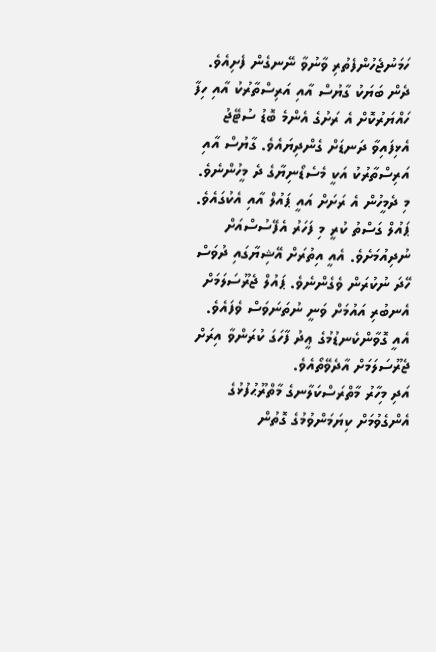ހަމަނުޖެހުންފެތުރި ވާނުވާ ނޭނގެން ފެށިއެވެ. ދެން ބަޔަކު ގާޔުސް އާއި އަރިސްތާރުކު އާއި ހިފާ ހައްޔަރުކޮށް އެ ރަށުގެ އެންމެ ބޮޑު ސުޓޭޖު އެޅިފައިވާ ދަނޑަށް ގެންދިޔައެވެ. ގާޔުސް އާއި އަރިސްތާރުކު އަކީ މެސެޑޯނިޔާގެ ދެ މީހުންނެވެ. މި ދެމީހުން އެ ރަށަށް އައީ ޕައުލް އާއި އެކުގައެވެ.
ޕައުލް ގަސްތު ކުރީ މި ފަހަރު އެފޭސުސްއަށް ނުދިއުމަށެވެ. އެއީ އިތުރަށް އޭޝިޔާގައި ދުވަސް ހޭދަ ނުކުރަން ވެގެންނެވެ. ޕައުލް ޖެރޫސަލަމަށް އެނބުރި އައުމަށް ވަނީ ނުތަނަވަސް ވެފައެވެ. އެއީ ގޮވާންކެނޑުމުގެ ޢީދު ފާހަގަ ކުރަންވާ އިރަށް ޖެރޫސަލަމަށް އާދެވޭތޯއެވެ.
އަދި މިހާރު މާތްރަސްކަލާނގެ މާތްރޫޙުފުޅުގެ އެންގެވުމަށް ކިޔަމަންވުމުގެ ގޮތުން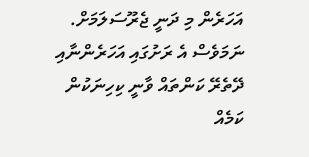އަހަރެން މި ދަނީ ޖެރޫސަލަމަށް. ނަމަވެސް އެ ރަށުގައި އަހަރެންނާއި ދޭތެރޭ ކަންތައް ވާނީ ކިހިނަކުން ކަމެއް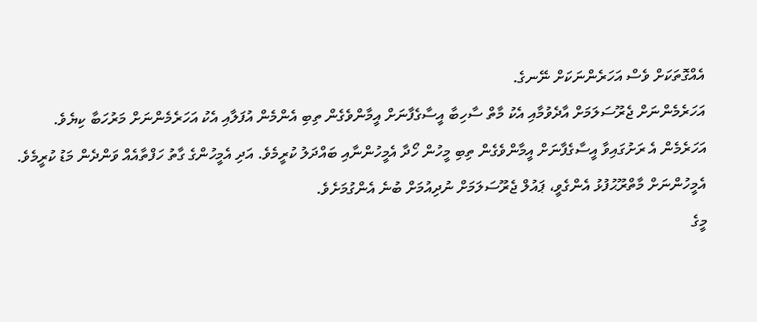އެއްގޮތަކަށް ވެސް އަހަރެންނަކަށް ނޭނގެ.
އަހަރެމެންނަށް ޖެރޫސަލަމަށް އާދެވުމާއި އެކު މާތް ސާހިބާ އީސާގެފާނަށް އީމާންވެގެން ތިބި އެންމެން އުފަލާއި އެކު އަހަރެމެންނަށް މަރުހަބާ ކިޔެވެ.
އަހަރެމެން އެ ރަށުގައިވާ އީސާގެފާނަށް އީމާންވެގެން ތިބި މީހުން ހޯދާ އެމީހުންނާއި ބައްދަލު ކުރީމެވެ. އަދި އެމީހުންގެ ގާތު ހަފްތާއެއް ވަންދެން މަޑު ކުރީމެވެ. އެމީހުންނަށް މާތްރޫޙުފުޅު އެންގެވީ، ޕައުލް ޖެރޫސަލަމަށް ނުދިއުމަށް ބުނެ އެންގުމަށެވެ.
މީގެ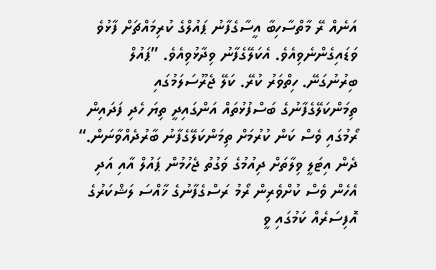އަނެއް ރޭ މާތްސާހިބާ އީސާގެފާނު ޕައުލްގެ ކުރިމައްޗަށް ފާޅުވެ ވަޑައިގެންނެވިއެވެ. އެކަލޭގެފާނު ވިދާޅުވިއެވެ. ”ޕައުލް ބިރުނުގަނޭ. ހިތްވަރު ކުރޭ. ކަލޭ ޖެރޫސަލަމުގައި ތިމަންކަލޭގެފާނުގެ ބަސްފުޅުތައް އަންގައިދީ ތިޔަ ހެދި ފަދައިން ރޯމުގައި ވެސް ކަން ކުރުމަށް ތިމަންކަލޭގެފާނު ބާރުދެއްވާނަން.“
ދެން އިޓަލީ ވިލާތަށް ދިއުމުގެ ވަގުތު ޖެހުމުން ޕައުލް އާއި އަދި އެހެން ވެސް ކުށްވެރިން ރޯމު ރަސްގެފާނުގެ ޚާއްސަ ލަޝްކަރުގެ އޮފިސަރެއް ކަމުގައި ވީ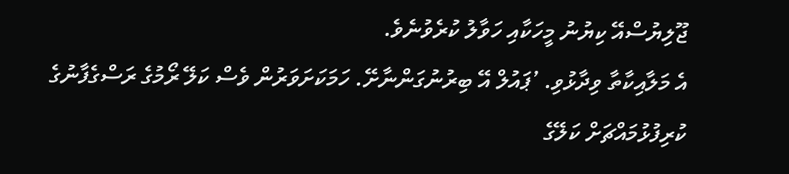ޖޫލިޔުސްއޭ ކިޔުނު މީހަކާއި ހަވާލު ކުރެވުނެވެ.
އެ މަލާއިކާތާ ވިދާޅުވި. ’ޕައުލް އޭ ބިރުނުގަންނާށޭ. ހަމަކަށަވަރުން ވެސް ކަލޭ ރޯމުގެ ރަސްގެފާނުގެ ކުރިފުޅުމައްޗަށް ކަލޭގެ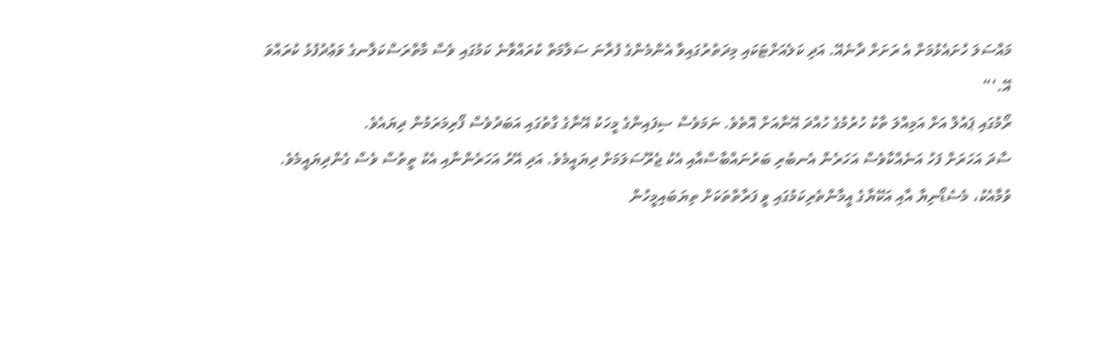މައްސަލަ ހުށައެޅުމަށް އެ ރަށަށް ދާނެއޭ. އަދި ކަލެއަށްޓަކައި މިދަތުރުގައިވާ އެންމެންގެ ފުރާނަ ސަލާމަތް ކުރައްވާނެ ކަމުގައި ވެސް މާތްރަސްކަލާނގެ ވަޢުދުފުޅު ކުރައްވަ އޭ.‘“
ރޯމުގައި ޕައުލް އަށް އަމިއްލަ ތާކު ހުރުމުގެ ހުއްދަ އޭނާއަށް އޮތެވެ. ނަމަވެސް ސިފައިންގެ މީހަކު އޭނާގެ ގާތުގައި އަބަދުވެސް ފޯރިމަރަމުން ދިޔައެވެ.
ސާދަ އަހަރަށް ފަހު އަނެއްކާވެސް އަހަރެން އެނބުރި ބަރުނައްބާސްއާއި އެކު ޖެރޫސަލަމަށް ދިޔައީމެވެ. އަދި އޭރު އަހަރެންނާއި އެކު ތީތުސް ވެސް ގެންދިޔައީމެވެ.
ވުމާއެކު، މެސެޑޯނިޔާ އާއި އަކޭޔާގެ އީމާންތެރިކަމުގައި ވީ ފަރާތްތަކަށް ތިޔަބައިމީހުން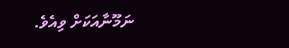ނަމޫނާއަކަށް ވިއެވެ.